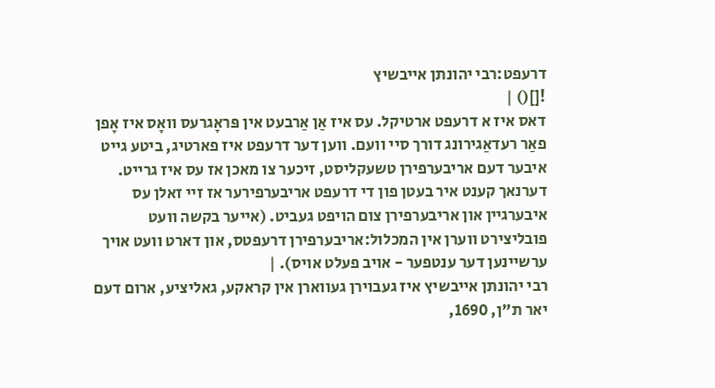דרעפט:רבי יהונתן אייבשיץ
![]() |
דאס איז א דרעפט ארטיקל. עס איז אַן אַרבעט אין פּראָגרעס וואָס איז אָפן פאַר רעדאַגירונג דורך סיי וועם. ווען דער דרעפט איז פארטיג, ביטע גייט איבער דעם אריבערפירן טשעקליסט, זיכער צו מאכן אז עס איז גרייט. דערנאך קענט איר בעטן פון די דרעפט אריבערפירער אז זיי זאלן עס איבערגיין און אריבערפירן צום הויפט געביט. (אייער בקשה וועט פובליצירט ווערן אין המכלול:אריבערפירן דרעפטס, און דארט וועט אויך ערשיינען דער ענטפער - אויב פעלט אויס). |
רבי יהונתן אייבשיץ איז געבוירן געווארן אין קראקע, גאליציע, ארום דעם יאר ת"ן, 1690,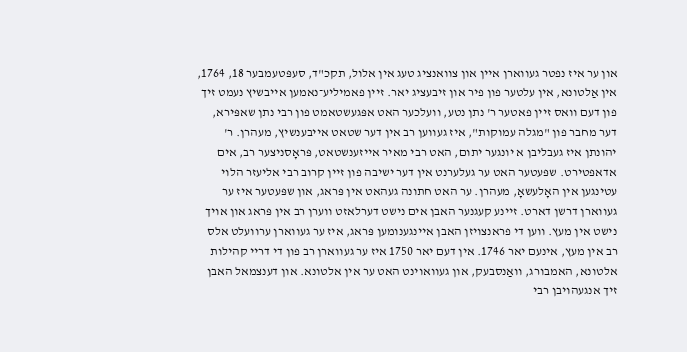און ער איז נפטר געווארן איין און צוואנציג טעג אין אלול, תקכ"ד, סעפּטעמבער 18, 1764, אין אַלטונא, אין עלטער פון פיר און זיבעציג יאר. זיין פאמיליע־נאמען אייבשיץ נעמט זיך פון דעם וואס זיין פאטער ר' נתן נטע, וועלכער האט אפּגעשטאמט פון רבי נתן שאפּירא, דער מחבר פון "מגלה עמוקות", איז געווען רב אין דער שטאט אייבענשיץ, מעהרן. ר' יהונתן איז געבליבן א יונגער יתום, האט רבי מאיר אייזענשטאט, פּראָסניצער רב, אים אדאפּטירט. שפּעטער האט ער געלערנט אין דער ישיבה פון זיין קרוב רבי אליעזר הלוי עטינגען אין האָלעשאָ, מעהרן. ער האט חתונה געהאט אין פּראג, און שפּעטער איז ער געווארן דרשן דארט. זיינע קעגנער האבן אים נישט דערלאזט ווערן רב אין פּראג און אויך נישט אין מעץ. ווען די פראנצויזן האבן איינגענומען פּראג, איז ער געווארן ערוועלט אלס רב אין מעץ, אינעם יאר 1746. אין דעם יאר 1750 איז ער געווארן רב פון די דריי קהילות אלטונא, האמבורג, וואַנסבעק, און געוואוינט האט ער אין אלטונא. און דענצמאל האבן זיך אנגעהויבן רבי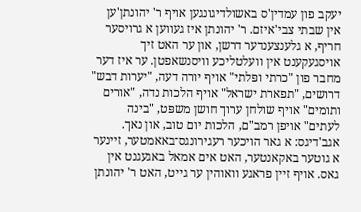יעקב פון עמדין'ס באשולדיגונגען אויף ר' יהונתן'ען אין שבתי צבי'איזם. ר' יהונתן איז געווען א גרויסער חריף, א גלענצענדער דרשן, און ער האט זיך אויסגעקענט אין וועלטליכע וויסנשאפטן. ער איז דער מחבר פון "כרתי ופּלתי" אויף יורה דעה, "יערות דבש" דרושים, "תפארת ישראל" אויף הלכות נדה, "אורים ותומים" אויף שולחן ערוך חושן משפּט, "בינה לעתים" אויפן רמב"ם, הלכות יום טוב, און נאך.
אגב'דיגס: א גאר הויכער רעגירונגס־באאמטער, זיינער א גוטער באקאנטער, האט אים אמאל באגעגנט אין גאס. אויף זיין פראגע וואוהין ער גייט, האט ר' יהונתן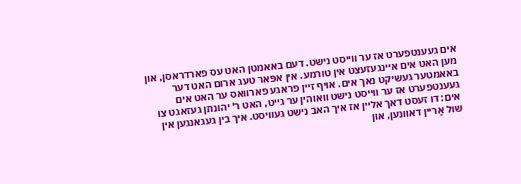אים געענטפערט אז ער ווייסט נישט. דעם באאמטן האט עס פארדראסן, און מען האט אים איינגעזעצט אין טורמע. אין אפּאר טעג ארום האט דער באאמטער געשיקט נאך אים. אויף זיין פראגע פארוואס ער האט אים געענטפערט אז ער ווייסט נישט וואוהין ער גייט, האט ר' יהונתן געזאגט צו אים: דו זעסט דאך אליין אז איך האב נישט געוויסט. איך בין געגאנגען אין שול אַריין דאוונען, און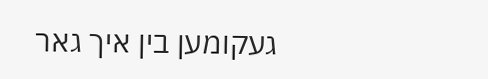געקומען בין איך גאר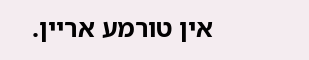אין טורמע אריין.